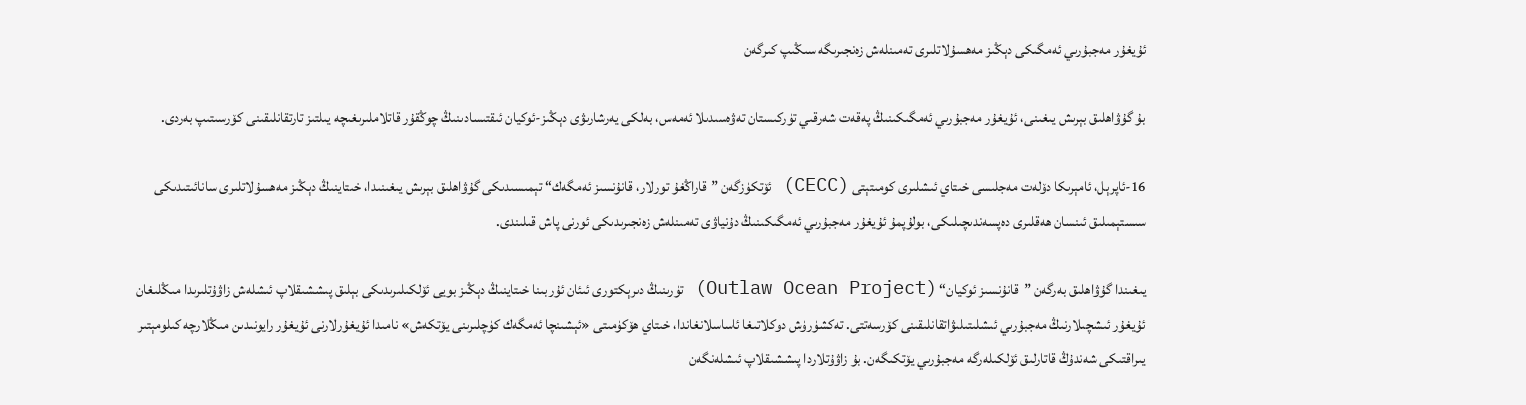ئۇيغۇر مەجبۇرىي ئەمگىكى دېڭىز مەھسۇلاتلىرى تەمىنلەش زەنجىرىگە سىڭىپ كىرگەن

بۇ گۇۋاھلىق بېرىش يىغىنى، ئۇيغۇر مەجبۇرىي ئەمگىكىنىڭ پەقەت شەرقىي تۈركىستان تەۋەسىدىلا ئەمەس، بەلكى يەرشارىۋى دېڭىز-ئوكيان ئىقتىسادىنىڭ چوڭقۇر قاتلاملىرىغىچە يىلتىز تارتقانلىقىنى كۆرسىتىپ بەردى.

16-ئاپرېل، ئامېرىكا دۆلەت مەجلىسى خىتاي ئىشلىرى كومىتېتى (CECC) ئۆتكۈزگەن ”قاراڭغۇ تورلار، قانۇنسىز ئەمگەك“ تېمىسىدىكى گۇۋاھلىق بېرىش يىغىنىدا، خىتاينىڭ دېڭىز مەھسۇلاتلىرى سانائىتىدىكى سىستېمىلىق ئىنسان ھەقلىرى دەپسەندىچىلىكى، بولۇپمۇ ئۇيغۇر مەجبۇرىي ئەمگىكىنىڭ دۇنياۋى تەمىنلەش زەنجىرىدىكى ئورنى پاش قىلىندى.

يىغىندا گۇۋاھلىق بەرگەن ”قانۇنسىز ئوكيان“ (Outlaw Ocean Project) تۈرىنىڭ دىرېكتورى ئىئان ئۇربىنا خىتاينىڭ دېڭىز بويى ئۆلكىلىرىدىكى بېلىق پىششىقلاپ ئىشلەش زاۋۇتلىرىدا مىڭلىغان ئۇيغۇر ئىشچىلارنىڭ مەجبۇرىي ئىشلىتىلىۋاتقانلىقىنى كۆرسەتتى. تەكشۈرۈش دوكلاتىغا ئاساسلانغاندا، خىتاي ھۆكۈمىتى «ئېشىنچا ئەمگەك كۈچلىرىنى يۆتكەش» نامىدا ئۇيغۇرلارنى ئۇيغۇر رايونىدىن مىڭلارچە كىلومېتىر يىراقتىكى شەندۇڭ قاتارلىق ئۆلكىلەرگە مەجبۇرىي يۆتكىگەن. بۇ زاۋۇتلاردا پىششىقلاپ ئىشلەنگەن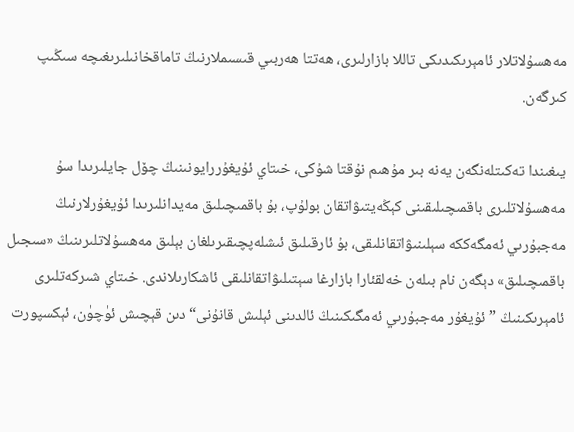مەھسۇلاتلار ئامېرىكىدىكى تاللا بازارلىرى، ھەتتا ھەربىي قىسىملارنىڭ تاماقخانىلىرىغىچە سىڭىپ كىرگەن.

يىغىندا تەكىتلەنگەن يەنە بىر مۇھىم نۇقتا شۇكى، خىتاي ئۇيغۇررايونىنىڭ چۆل جايلىرىدا سۇ مەھسۇلاتلىرى باقمىچىلىقىنى كېڭەيتىۋاتقان بولۇپ، بۇ باقمىچىلىق مەيدانلىرىدا ئۇيغۇرلارنىڭ مەجبۇرىي ئەمگەككە سېلىنىۋاتقانلىقى، بۇ ئارقىلىق ئىشلەپچىقىرىلغان بېلىق مەھسۇلاتلىرىنىڭ «سىجىل باقمىچىلىق» دېگەن نام بىلەن خەلقئارا بازارغا سېتىلىۋاتقانلىقى ئاشكارىلاندى. خىتاي شىركەتلىرى ئامېرىكىنىڭ ”ئۇيغۇر مەجبۇرىي ئەمگىكىنىڭ ئالدىنى ئېلىش قانۇنى“دىن قېچىش ئۈچۈن، ئېكسپورت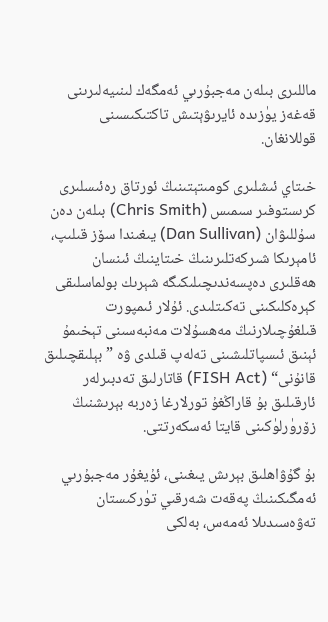ماللىرى بىلەن مەجبۇرىي ئەمگەك لىنىيەلىرىنى قەغەز يۈزىدە ئايرىۋېتىش تاكتىكىسىنى قوللانغان.

خىتاي ئىشلىرى كومىتېتىنىڭ ئورتاق رەئىسلىرى كرىستوفىر سىمىس (Chris Smith) بىلەن دەن سۇللىۋان (Dan Sullivan) يىغىندا سۆز قىلىپ، ئامېرىكا شىركەتلىرىنىڭ خىتاينىڭ ئىنسان ھەقلىرى دەپسەندىچىلىكىگە شېرىك بولماسلىقى كېرەكلىكىنى تەكىتلىدى. ئۇلار ئىمپورت قىلغۇچىلارنىڭ مەھسۇلات مەنبەسىنى تېخىمۇ ئېنىق ئىسپاتلىشىنى تەلەپ قىلدى ۋە ”بېلىقچىلىق قانۇنى“ (FISH Act) قاتارلىق تەدبىرلەر ئارقىلىق بۇ قاراڭغۇ تورلارغا زەربە بېرىشنىڭ زۆرۈرلۈكىنى قايتا ئەسكەرتتى.

بۇ گۇۋاھلىق بېرىش يىغىنى، ئۇيغۇر مەجبۇرىي ئەمگىكىنىڭ پەقەت شەرقىي تۈركىستان تەۋەسىدىلا ئەمەس، بەلكى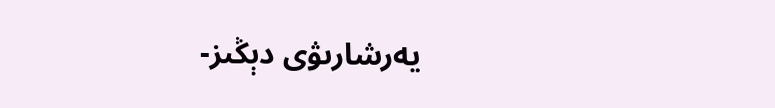يەرشارىۋى دېڭىز-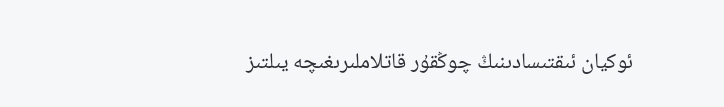ئوكيان ئىقتىسادىنىڭ چوڭقۇر قاتلاملىرىغىچە يىلتىز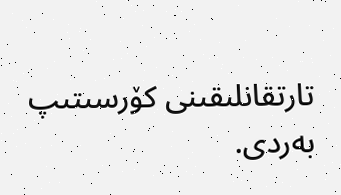تارتقانلىقىنى كۆرسىتىپ بەردى.